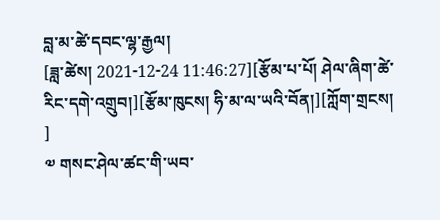བླ་མ་ཚེ་དབང་ལྷ་རྒྱལ།
[ཟླ་ཚེས། 2021-12-24 11:46:27][རྩོམ་པ་པོ། ཤེལ་ཞིག་ཚེ་རིང་དགེ་འགྲུབ།][རྩོམ་ཁུངས། ཧི་མ་ལ་ཡའི་བོན།][ཀློག་གྲངས། ]
༧ གསང་ཤེལ་ཚང་གི་ཡབ་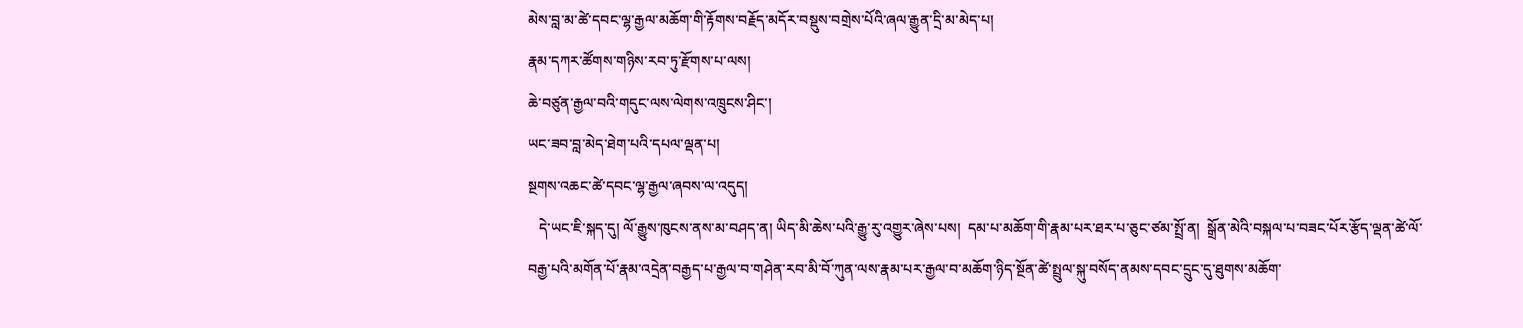མེས་བླ་མ་ཚེ་དབང་ལྷ་རྒྱལ་མཆོག་གི་རྟོགས་བརྗོད་མདོར་བསྡུས་བགྲེས་པོའི་ཞལ་རྒྱུན་དྲི་མ་མེད་པ།
རྣམ་དཀར་ཚོགས་གཉིས་རབ་ཏུ་རྫོགས་པ་ལས།
ཆེ་བཙུན་རྒྱལ་བའི་གདུང་ལས་ལེགས་འཁྲུངས་ཤིང་།
ཡང་ཟབ་བླ་མེད་ཐེག་པའི་དཔལ་ལྡན་པ།
སྔགས་འཆང་ཚེ་དབང་ལྷ་རྒྱལ་ཞབས་ལ་འདུད།
   དེ་ཡང་ཇི་སྐད་དུ། ལོ་རྒྱུས་ཁུངས་ནས་མ་བཤད་ན། ཡིད་མི་ཆེས་པའི་རྒྱུ་རུ་འགྱུར་ཞེས་པས།  དམ་པ་མཆོག་གི་རྣམ་པར་ཐར་པ་ཅུང་ཙམ་སྤྲོ་ན།  སྒྲོན་མེའི་བསྐལ་པ་བཟང་པོར་རྩོད་ལྡན་ཚེ་ལོ་བརྒྱ་པའི་མགོན་པོ་རྣམ་འདྲེན་བརྒྱད་པ་རྒྱལ་བ་གཤེན་རབ་མི་བོ་ཀུན་ལས་རྣམ་པར་རྒྱལ་བ་མཆོག་ཉིད་སྔོན་ཚེ་སྤྲུལ་སྐུ་བསོད་ནམས་དབང་དྲུང་དུ་ཐུགས་མཆོག་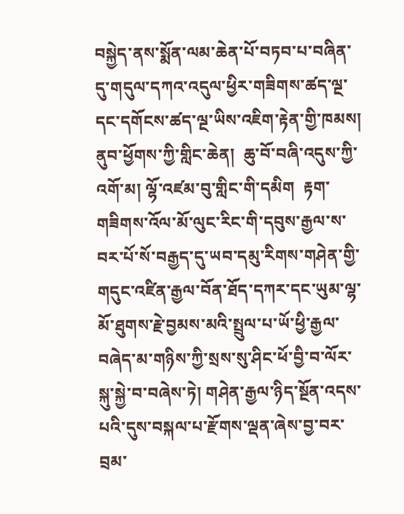བསྐྱེད་ནས་སྨོན་ལམ་ཆེན་པོ་བཏབ་པ་བཞིན་དུ་གདུལ་དཀའ་འདུལ་ཕྱིར་གཟིགས་ཚད་ལྔ་དང་དགོངས་ཚད་ལྔ་ཡིས་འཇིག་རྟེན་གྱི་ཁམས། ནུབ་ཕྱོགས་ཀྱི་གླིང་ཆེན།  ཆུ་བོ་བཞི་འདུས་ཀྱི་འགོ་མ། ལྷོ་འཛམ་བུ་གླིང་གི་དམིག  རྟག་གཟིགས་འོལ་མོ་ལུང་རིང་གི་དབུས་རྒྱལ་ས་བར་པོ་སོ་བརྒྱད་དུ་ཡབ་དམུ་རིགས་གཤེན་གྱི་གདུང་འཛིན་རྒྱལ་བོན་ཐོད་དཀར་དང་ཡུམ་ལྷ་མོ་ཐུགས་རྗེ་བྱམས་མའི་སྤྲུལ་པ་ཡོ་ཕྱི་རྒྱལ་བཞེད་མ་གཉིས་ཀྱི་སྲས་སུ་ཤིང་ཕོ་བྱི་བ་ལོར་སྐུ་སྐྱེ་བ་བཞེས་ཏེ། གཤེན་རྒྱལ་ཉིད་སྔོན་འདས་པའི་དུས་བསྐལ་པ་རྫོགས་ལྡན་ཞེས་བྱ་བར་བྲམ་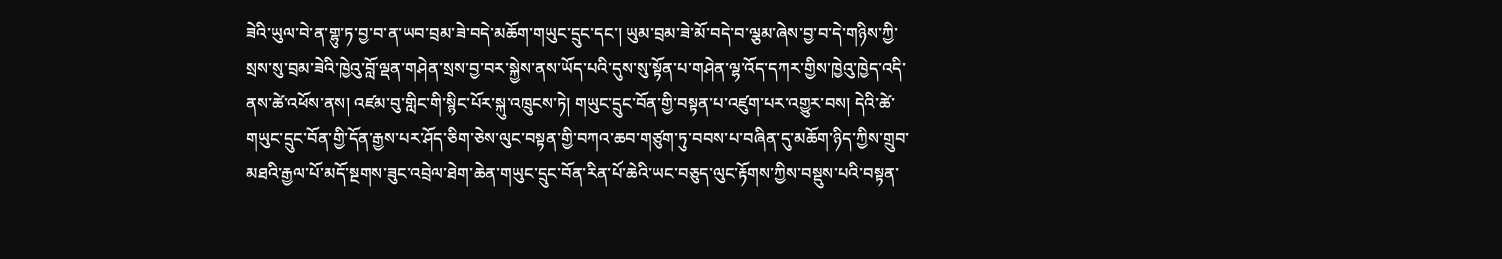ཟེའི་ཡུལ་བེ་ན་གྷུ་ཏ་བྱ་བ་ན་ཡབ་བྲམ་ཟེ་བདེ་མཆོག་གཡུང་དྲུང་དང་། ཡུམ་བྲམ་ཟེ་མོ་བདེ་བ་ལྕམ་ཞེས་བྱ་བ་དེ་གཉིས་ཀྱི་སྲས་སུ་བྲམ་ཟེའི་ཁྱེའུ་བློ་ལྡན་གཤེན་སྲས་བྱ་བར་སྐྱེས་ནས་ཡོད་པའི་དུས་སུ་སྟོན་པ་གཤེན་ལྷ་འོད་དཀར་གྱིས་ཁྱེའུ་ཁྱེད་འདི་ནས་ཚེ་འཕོས་ནས། འཛམ་བུ་གླིང་གི་སྙིང་པོར་སྐུ་འཁྲུངས་ཏེ། གཡུང་དྲུང་བོན་གྱི་བསྟན་པ་འཛུག་པར་འགྱུར་བས། དེའི་ཚེ་གཡུང་དྲུང་བོན་གྱི་དོན་རྒྱས་པར་ཤོད་ཅིག་ཅེས་ལུང་བསྟན་གྱི་བཀའ་ཆབ་གཙུག་ཏུ་བབས་པ་བཞིན་དུ་མཆོག་ཉིད་ཀྱིས་གྲུབ་མཐའི་རྒྱལ་པོ་མདོ་སྔགས་ཟུང་འབྲེལ་ཐེག་ཆེན་གཡུང་དྲུང་བོན་རིན་པོ་ཆེའི་ཡང་བཅུད་ལུང་རྟོགས་ཀྱིས་བསྡུས་པའི་བསྟན་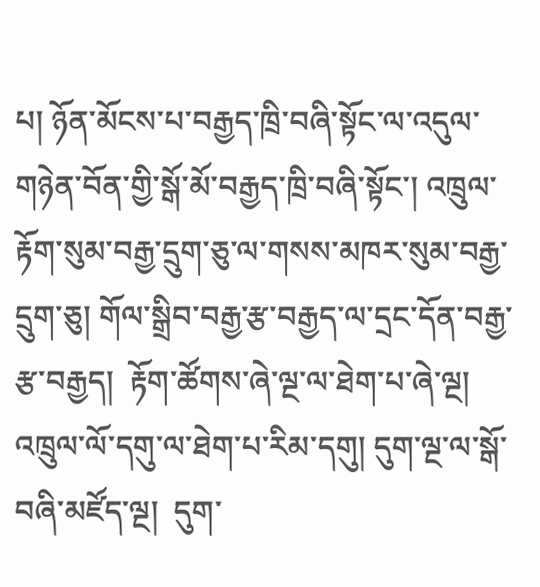པ། ཉོན་མོངས་པ་བརྒྱད་ཁྲི་བཞི་སྟོང་ལ་འདུལ་གཉེན་བོན་གྱི་སྒོ་མོ་བརྒྱད་ཁྲི་བཞི་སྟོང་། འཁྲུལ་རྟོག་སུམ་བརྒྱ་དྲུག་ཅུ་ལ་གསས་མཁར་སུམ་བརྒྱ་དྲུག་ཅུ། གོལ་སྒྲིབ་བརྒྱ་རྩ་བརྒྱད་ལ་དྲང་དོན་བརྒྱ་རྩ་བརྒྱད།  རྟོག་ཚོགས་ཞེ་ལྔ་ལ་ཐེག་པ་ཞེ་ལྔ། འཁྲུལ་ལོ་དགུ་ལ་ཐེག་པ་རིམ་དགུ། དུག་ལྔ་ལ་སྒོ་བཞི་མཛོད་ལྔ།  དུག་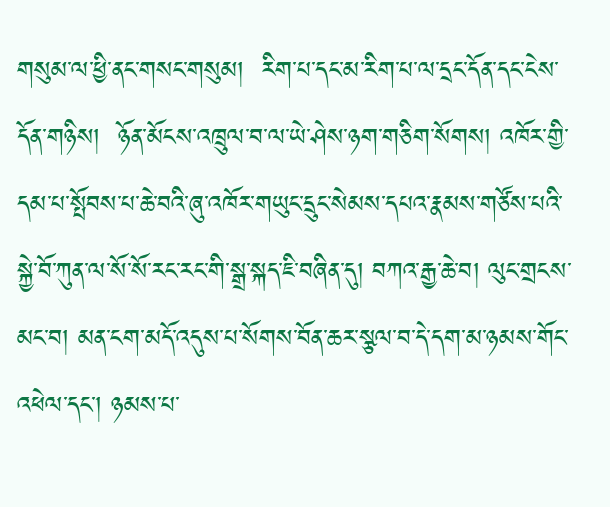གསུམ་ལ་ཕྱི་ནང་གསང་གསུམ།  རིག་པ་དང་མ་རིག་པ་ལ་དྲང་དོན་དང་ངེས་དོན་གཉིས།  ཉོན་མོངས་འཁྲུལ་བ་ལ་ཡེ་ཤེས་ཉག་གཅིག་སོགས། འཁོར་གྱི་དམ་པ་སྤོབས་པ་ཆེ་བའི་ཞུ་འཁོར་གཡུང་དྲུང་སེམས་དཔའ་རྣམས་གཙོས་པའི་སྐྱེ་བོ་ཀུན་ལ་སོ་སོ་རང་རང་གི་སྒྲ་སྐད་ཇི་བཞིན་དུ། བཀའ་རྒྱ་ཆེ་བ། ལུང་གྲངས་མང་བ། མན་ངག་མདོ་འདུས་པ་སོགས་བོན་ཆར་སྩལ་བ་དེ་དག་མ་ཉམས་གོང་འཕེལ་དང་། ཉམས་པ་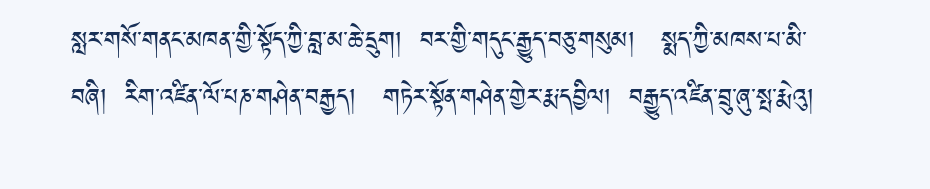སླར་གསོ་གནང་མཁན་གྱི་སྟོད་ཀྱི་བླ་མ་ཆེ་དྲུག།  བར་གྱི་གདུང་རྒྱུད་བཅུ་གསུམ།   སྨད་ཀྱི་མཁས་པ་མི་བཞི།  རིག་འཛིན་ལོ་པཎ་གཤེན་བརྒྱད།   གཏེར་སྟོན་གཤེན་གྱེར་རྨ་དབྱིལ།  བརྒྱུད་འཛིན་བྲུ་ཞུ་སྤ་རྨེའུ།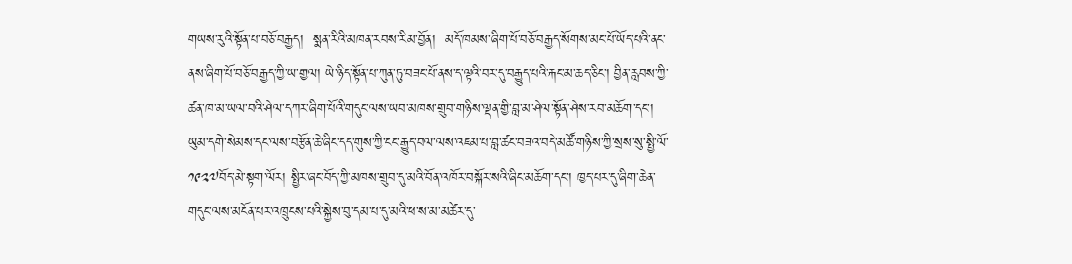གཡས་རུའི་སྟོན་པ་བཅོ་བརྒྱད།  སྨན་རིའི་མཁན་རབས་རིམ་བྱོན།  མདོ་ཁམས་ཞིག་པོ་བཅོ་བརྒྱད་སོགས་མང་པོ་ཡོད་པའི་ནང་ནས་ཞིག་པོ་བཅོ་བརྒྱད་ཀྱི་ཡ་གྱལ། ཡེ་ཉིད་སྟོན་པ་ཀུན་ཏུ་བཟང་པོ་ནས་ད་ལྟའི་བར་དུ་བརྒྱུད་པའི་རྐང་མ་ཆད་ཅིང་། བྱིན་རླབས་ཀྱི་ཚན་ཁ་མ་ཡལ་བའི་ཤེལ་དཀར་ཞིག་པོའི་གདུང་ལས་ཡབ་མཁས་གྲུབ་གཉིས་ལྡན་གྱི་བླ་མ་ཤེལ་སྟོན་ཤེས་རབ་མཆོག་དང་། ཡུམ་དགེ་སེམས་དང་ལས་བརྩོན་ཆེ་ཞིང་དད་གུས་ཀྱི་ངང་རྒྱུད་བལ་ལས་འཇམ་པ་བླ་ཚང་བཟའ་བདེ་མཚོ་གཉིས་ཀྱི་སྲས་སུ་སྤྱི་ལོ་༡༩༢༧བོད་མེ་སྟག་ལོར། སྤྱིར་ཞང་བོད་ཀྱི་མཁས་གྲུབ་དུ་མའི་བོན་འཁོར་བསྐོར་སའི་ཞིང་མཆོག་དང་། ཁྱད་པར་དུ་ཞིག་ཆེན་གདུང་ལས་མངོན་པར་འཁྲུངས་པའི་སྐྱེས་བུ་དམ་པ་དུ་མའི་ཕ་ས་མ་མཚེར་དུ་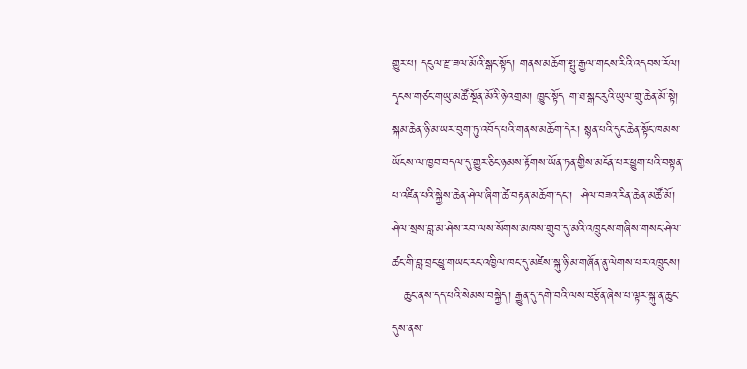གྱུར་པ། དངུལ་རྫ་ཟལ་མོའི་སྒང་སྟོད། གནས་མཆོག་སྤུ་རྒྱལ་གངས་རིའི་འདབས་རོལ།   དྭངས་གཙང་གཡུ་མཚོ་སྔོན་མོའི་ཉེ་འགྲམ། ཁྱུང་སྟོད ག་ཐ་སྒང་རུའི་ཡུལ་གྲུ་ཆེན་མོ་སྟེ། སྐམ་ཆེན་ཉི་མ་ཡར་བུག་ཏུ་འབོད་པའི་གནས་མཆོག་དེར། སྙན་པའི་དུང་ཆེན་སྟོང་ཁམས་ཡོངས་ལ་ཁྱབ་བདལ་དུ་གྱུར་ཅིང་ཉམས་རྟོགས་ཡོན་ཏན་གྱིས་མངོན་པར་ཕྱུག་པའི་བསྟན་པ་འཛིན་པའི་སྐྱེས་ཆེན་ཤེལ་ཞིག་ཚེ་བརྟན་མཆོག་དང་།  ཤེལ་བཟའ་རིན་ཆེན་མཚོ་མོ།  ཤེལ་སྲས་བླ་མ་ཤེས་རབ་ལས་སོགས་མཁས་གྲུབ་དུ་མའི་འཁྲུངས་གཞིས་གསང་ཤེལ་ཚང་གི་བླ་བྲང་ཕྱྭ་གཡང་རང་འཁྱིལ་ཁང་དུ་མཛེས་སྐུ་ཉི་མ་གཞོན་ནུ་ལེགས་པར་འཁྲུངས།
   ཆུང་ནས་དད་པའི་སེམས་བསྐྱེད། རྒྱུན་དུ་དགེ་བའི་ལས་བརྩོན་ཞེས་པ་ལྟར་སྐུ་ན་ཆུང་དུས་ནས་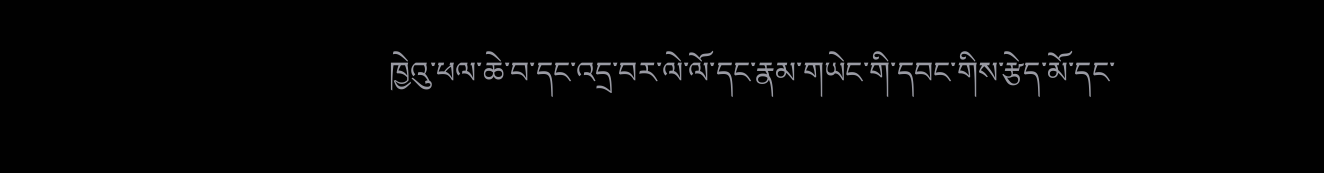ཁྱེའུ་ཕལ་ཆེ་བ་དང་འདྲ་བར་ལེ་ལོ་དང་རྣམ་གཡེང་གི་དབང་གིས་རྩེད་མོ་དང་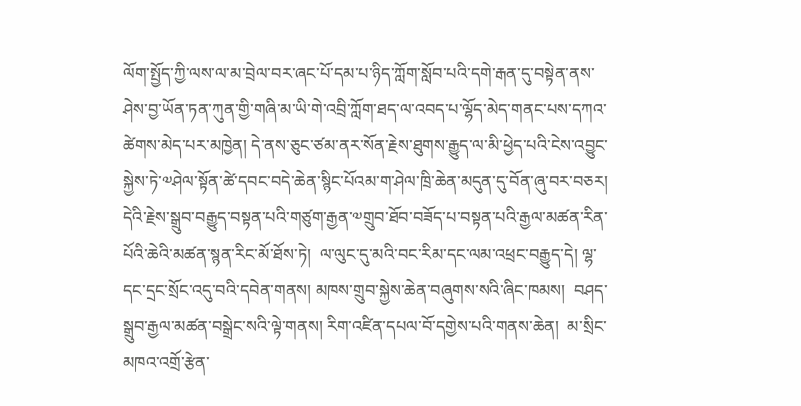ལོག་སྤྱོད་ཀྱི་ལས་ལ་མ་བྲེལ་བར་ཞང་པོ་དམ་པ་ཉིད་ཀློག་སློབ་པའི་དགེ་རྒན་དུ་བསྟེན་ནས་ཤེས་བྱ་ཡོན་ཏན་ཀུན་གྱི་གཞི་མ་ཡི་གེ་འབྲི་ཀློག་ཐད་ལ་འབད་པ་ལྷོད་མེད་གནང་པས་དཀའ་ཚེགས་མེད་པར་མཁྱེན། དེ་ནས་ཅུང་ཙམ་ནར་སོན་རྗེས་ཐུགས་རྒྱུད་ལ་མི་ཕྱེད་པའི་ངེས་འབྱུང་སྐྱེས་ཏེ་༧ཤེལ་སྟོན་ཚེ་དབང་བདེ་ཆེན་སྙིང་པོའམ་ག་ཤེལ་ཁྲི་ཆེན་མདུན་དུ་བོན་ཞུ་བར་བཅར།  དེའི་རྗེས་སྒྲུབ་བརྒྱུད་བསྟན་པའི་གཙུག་རྒྱན་༧གྲུབ་ཐོབ་བཟོད་པ་བསྟན་པའི་རྒྱལ་མཚན་རིན་པོའི་ཆེའི་མཚན་སྙན་རིང་མོ་ཐོས་ཏེ།  ལ་ལུང་དུ་མའི་བང་རིམ་དང་ལམ་འཕྲང་བརྒྱུད་དེ། ལྷ་དང་དྲང་སྲོང་འདུ་བའི་དབེན་གནས། མཁས་གྲུབ་སྐྱེས་ཆེན་བཞུགས་སའི་ཞིང་ཁམས།  བཤད་སྒྲུབ་རྒྱལ་མཚན་བསྒྲེང་སའི་ལྟེ་གནས། རིག་འཛིན་དཔལ་བོ་དགྱེས་པའི་གནས་ཆེན།  མ་སྲིང་མཁའ་འགྲོ་རྩེན་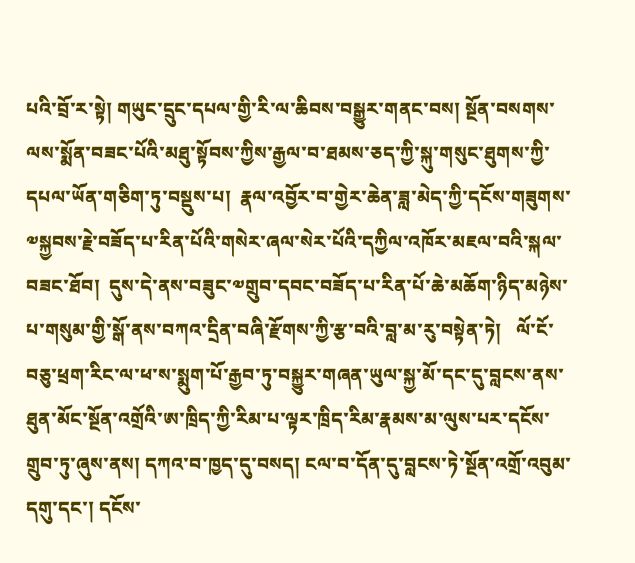པའི་བྲོ་ར་སྟེ། གཡུང་དྲུང་དཔལ་གྱི་རི་ལ་ཆིབས་བསྒྱུར་གནང་བས། སྔོན་བསགས་ལས་སྨོན་བཟང་པོའི་མཐུ་སྟོབས་ཀྱིས་རྒྱལ་བ་ཐམས་ཅད་ཀྱི་སྐུ་གསུང་ཐུགས་ཀྱི་དཔལ་ཡོན་གཅིག་ཏུ་བསྡུས་པ།  རྣལ་འབྱོར་བ་གྱེར་ཆེན་ཟླ་མེད་ཀྱི་དངོས་གཟུགས་༧སྐྱབས་རྗེ་བཟོད་པ་རིན་པོའི་གསེར་ཞལ་སེར་པོའི་དཀྱིལ་འཁོར་མཇལ་བའི་སྐལ་བཟང་ཐོབ།  དུས་དེ་ནས་བཟུང་༧གྲུབ་དབང་བཟོད་པ་རིན་པོ་ཆེ་མཆོག་ཉིད་མཉེས་པ་གསུམ་གྱི་སྒོ་ནས་བཀའ་དྲིན་བཞི་རྫོགས་ཀྱི་རྩ་བའི་བླ་མ་རུ་བསྟེན་ཏེ།   ལོ་ངོ་བཅུ་ཕྲག་རིང་ལ་ཕ་ས་སྨུག་པོ་རྒྱབ་ཏུ་བསྐྱུར་གཞན་ཡུལ་སྐྱ་མོ་དང་དུ་བླངས་ནས་ཐུན་མོང་སྔོན་འགྲོའི་ཨ་ཁྲིད་ཀྱི་རིམ་པ་ལྟར་ཁྲིད་རིམ་རྣམས་མ་ལུས་པར་དངོས་གྲུབ་ཏུ་ཞུས་ནས། དཀའ་བ་ཁྱད་དུ་བསད། ངལ་བ་དོན་དུ་བླངས་ཏེ་སྔོན་འགྲོ་འབུམ་དགུ་དང་། དངོས་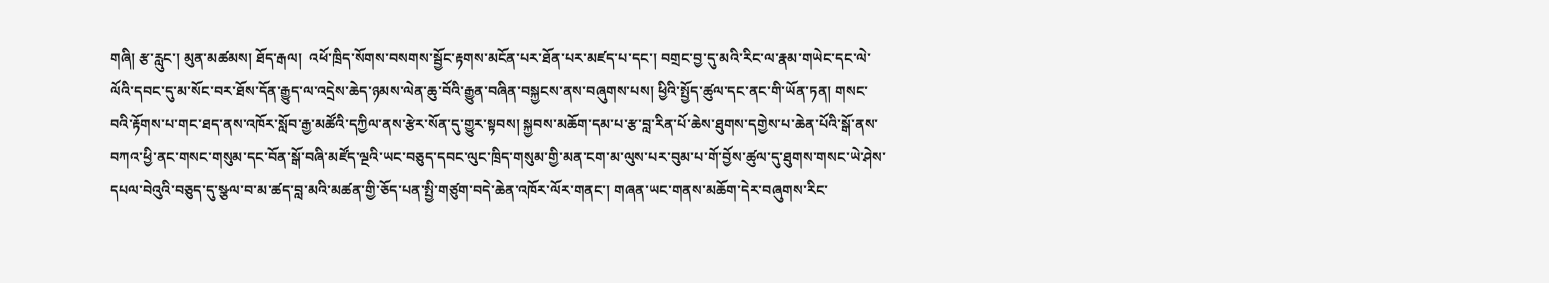གཞི། རྩ་རླུང་། མུན་མཚམས། ཐོད་རྒལ།  འཕོ་ཁྲིད་སོགས་བསགས་སྦྱོང་རྟགས་མངོན་པར་ཐོན་པར་མཛད་པ་དང་། བགྲང་བྱ་དུ་མའི་རིང་ལ་རྣམ་གཡེང་དང་ལེ་ལོའི་དབང་དུ་མ་སོང་བར་ཐོས་དོན་རྒྱུད་ལ་འདྲེས་ཆེད་ཉམས་ལེན་ཆུ་བོའི་རྒྱུན་བཞིན་བསྐྱངས་ནས་བཞུགས་པས། ཕྱིའི་སྤྱོད་ཚུལ་དང་ནང་གི་ཡོན་ཏན། གསང་བའི་རྟོགས་པ་གང་ཐད་ནས་འཁོར་སློབ་རྒྱ་མཚོའི་དཀྱིལ་ནས་རྩེར་སོན་དུ་གྱུར་སྟབས། སྐྱབས་མཆོག་དམ་པ་རྩ་བླ་རིན་པོ་ཆེས་ཐུགས་དགྱེས་པ་ཆེན་པོའི་སྒོ་ནས་བཀའ་ཕྱི་ནང་གསང་གསུམ་དང་བོན་སྒོ་བཞི་མཛོད་ལྔའི་ཡང་བཅུད་དབང་ལུང་ཁྲིད་གསུམ་གྱི་མན་ངག་མ་ལུས་པར་བུམ་པ་གོ་བྱོས་ཚུལ་དུ་ཐུགས་གསང་ཡེ་ཤེས་དཔལ་བེའུའི་བཅུད་དུ་སྩལ་བ་མ་ཚད་བླ་མའི་མཚན་གྱི་ཅོད་པན་སྤྱི་གཙུག་བདེ་ཆེན་འཁོར་ལོར་གནང་། གཞན་ཡང་གནས་མཆོག་དེར་བཞུགས་རིང་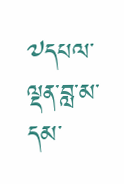༧དཔལ་ལྡན་བླ་མ་དམ་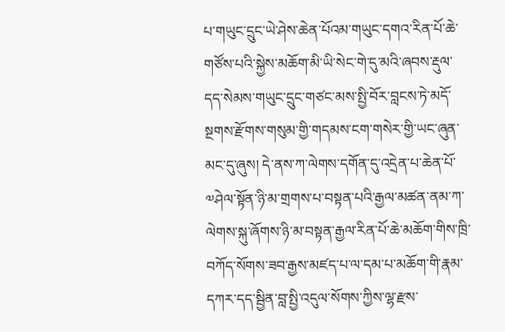པ་གཡུང་དྲུང་ཡེ་ཤེས་ཆེན་པོའམ་གཡུང་དགའ་རིན་པོ་ཆེ་གཙོས་པའི་སྐྱེས་མཆོག་མི་ཡི་སེང་གེ་དུ་མའི་ཞབས་རྡུལ་དད་སེམས་གཡུང་དྲུང་གཙང་མས་སྤྱི་བོར་བླངས་ཏེ་མདོ་སྔགས་རྫོགས་གསུམ་གྱི་གདམས་ངག་གསེར་གྱི་ཡང་ཞུན་མང་དུ་ཞུས། དེ་ནས་ཀ་ལེགས་དགོན་དུ་འདྲེན་པ་ཆེན་པོ་༧ཤེལ་སྟོན་ཉི་མ་གྲགས་པ་བསྟན་པའི་རྒྱལ་མཚན་ནམ་ཀ་ལེགས་སྐུ་ཞོགས་ཉི་མ་བསྟན་རྒྱལ་རིན་པོ་ཆེ་མཆོག་གིས་ཁྲི་བཀོད་སོགས་ཟབ་རྒྱས་མཛད་པ་ལ་དམ་པ་མཆོག་གི་རྣམ་དཀར་དད་སྦྱིན་བླ་སྤྱི་འདུལ་སོགས་ཀྱིས་ལྷ་རྫས་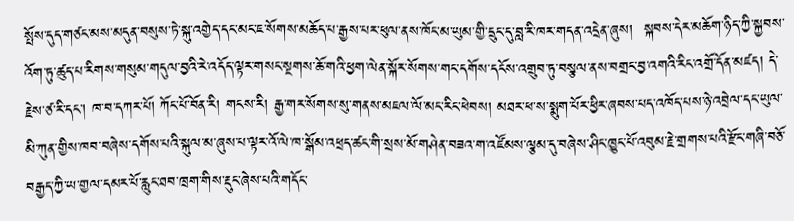སྤོས་དུད་གཙང་མས་མདུན་བསུས་ཏེ་སྐུ་འགྱེད་དང་མང་ཇ་སོགས་མཆོད་པ་རྒྱས་པར་ཕུལ་ནས་ཁོང་མ་ཡུམ་གྱི་དྲུང་དུ་བླ་རི་ཁར་གདན་འདྲེན་ཞུས།  སྐབས་དེར་མཆོག་ཉིད་ཀྱི་སྐྱབས་འོག་ཏུ་ཚུད་པ་རིགས་གསུམ་གདུལ་བྱའི་རེ་འདོད་ལྟར་གསང་སྔགས་ཆོ་གའི་ཕྱག་ལེན་སྐོར་སོགས་གང་དགོས་དངོས་འགྲུབ་ཏུ་བསྩལ་ནས་བགྲང་བྱ་འགའི་རིང་འགྲོ་དོན་མཛད། དེ་རྗེས་ཙ་རི་དང་། ཁ་བ་དཀར་པོ། ཀོང་པོ་བོན་རི། གངས་རི། རྒྱ་གར་སོགས་སུ་གནས་མཇལ་ལོ་མང་རིང་ཕེབས། མཐར་ཕ་ས་སྨུག་པོར་ཕྱིར་ཞབས་པད་འཁོད་པས་ཉེ་འབྲེལ་དང་ཡུལ་མི་ཀུན་གྱིས་ཁབ་བཞེས་དགོས་པའི་སྐུལ་མ་ཞུས་པ་ལྟར་འོ་ལེ་ཁ་སྒོམ་འཕྲད་ཚང་གི་སྲས་མོ་གཤེན་བཟའ་ག་འཛོམས་ལྕམ་དུ་བཞེས་ཤིང་ཁྱུང་པོ་འབུམ་རྗེ་གྲགས་པའི་རྫོང་གཞི་བཅོ་བརྒྱད་ཀྱི་ཡ་གྱལ་དམར་པོ་རླུང་ཐབ་ཁྲག་གིས་རྡུང་ཞེས་པའི་གདོང་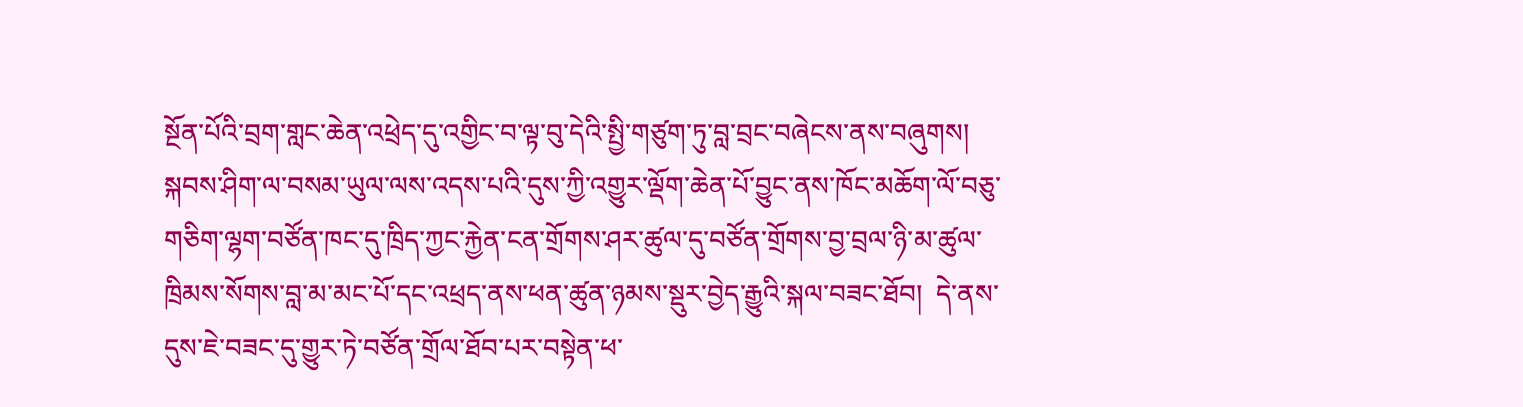སྔོན་པོའི་བྲག་གླང་ཆེན་འཕྲེད་དུ་འགྱིང་བ་ལྟ་བུ་དེའི་སྤྱི་གཙུག་ཏུ་བླ་བྲང་བཞེངས་ནས་བཞུགས།  སྐབས་ཤིག་ལ་བསམ་ཡུལ་ལས་འདས་པའི་དུས་ཀྱི་འགྱུར་ལྡོག་ཆེན་པོ་བྱུང་ནས་ཁོང་མཆོག་ལོ་བཅུ་གཅིག་ལྷག་བཙོན་ཁང་དུ་ཁྲིད་ཀྱང་རྐྱེན་ངན་གྲོགས་ཤར་ཚུལ་དུ་བཙོན་གྲོགས་བྱ་བྲལ་ཉི་མ་ཚུལ་ཁྲིམས་སོགས་བླ་མ་མང་པོ་དང་འཕྲད་ནས་ཕན་ཚུན་ཉམས་སྡུར་བྱེད་རྒྱུའི་སྐལ་བཟང་ཐོབ།  དེ་ནས་དུས་ཇེ་བཟང་དུ་གྱུར་ཏེ་བཙོན་གྲོལ་ཐོབ་པར་བསྟེན་ཕ་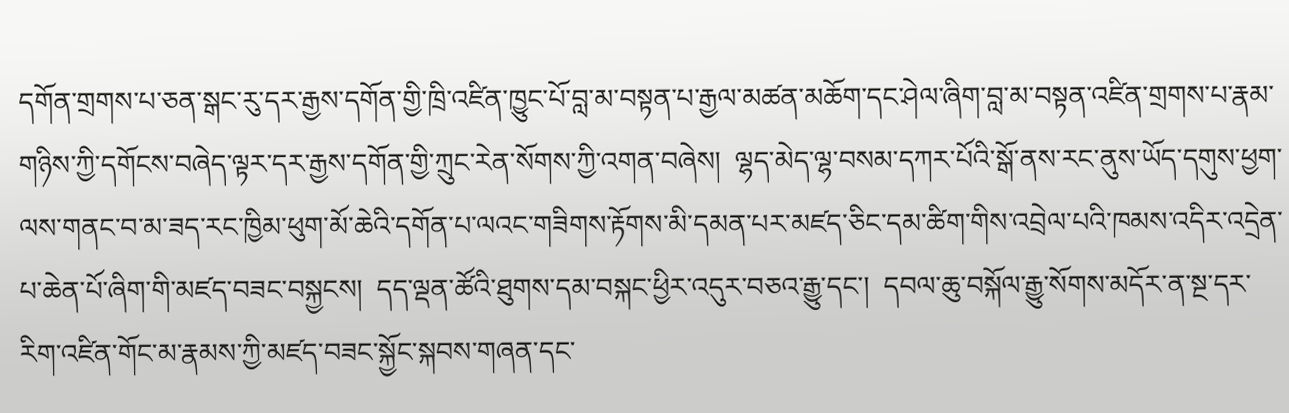དགོན་གྲགས་པ་ཅན་སྒང་རུ་དར་རྒྱས་དགོན་གྱི་ཁྲི་འཛིན་ཁྱུང་པོ་བླ་མ་བསྟན་པ་རྒྱལ་མཚན་མཆོག་དང་ཤེལ་ཞིག་བླ་མ་བསྟན་འཛིན་གྲགས་པ་རྣམ་གཉིས་ཀྱི་དགོངས་བཞེད་ལྟར་དར་རྒྱས་དགོན་གྱི་ཀྲུང་རེན་སོགས་ཀྱི་འགན་བཞེས།  ལྷད་མེད་ལྷ་བསམ་དཀར་པོའི་སྒོ་ནས་རང་ནུས་ཡོད་དགུས་ཕྱག་ལས་གནང་བ་མ་ཟད་རང་ཁྱིམ་ཕུག་མོ་ཆེའི་དགོན་པ་ལའང་གཟིགས་རྟོགས་མི་དམན་པར་མཛད་ཅིང་དམ་ཚིག་གིས་འབྲེལ་པའི་ཁམས་འདིར་འདྲེན་པ་ཆེན་པོ་ཞིག་གི་མཛད་བཟང་བསྐྱངས།  དད་ལྡན་ཚོའི་ཐུགས་དམ་བསྐང་ཕྱིར་འདུར་བཅའ་རྒྱུ་དང་།  དབལ་ཆུ་བསྐོལ་རྒྱུ་སོགས་མདོར་ན་སྔ་དར་རིག་འཛིན་གོང་མ་རྣམས་ཀྱི་མཛད་བཟང་སྐྱོང་སྐབས་གཞན་དང་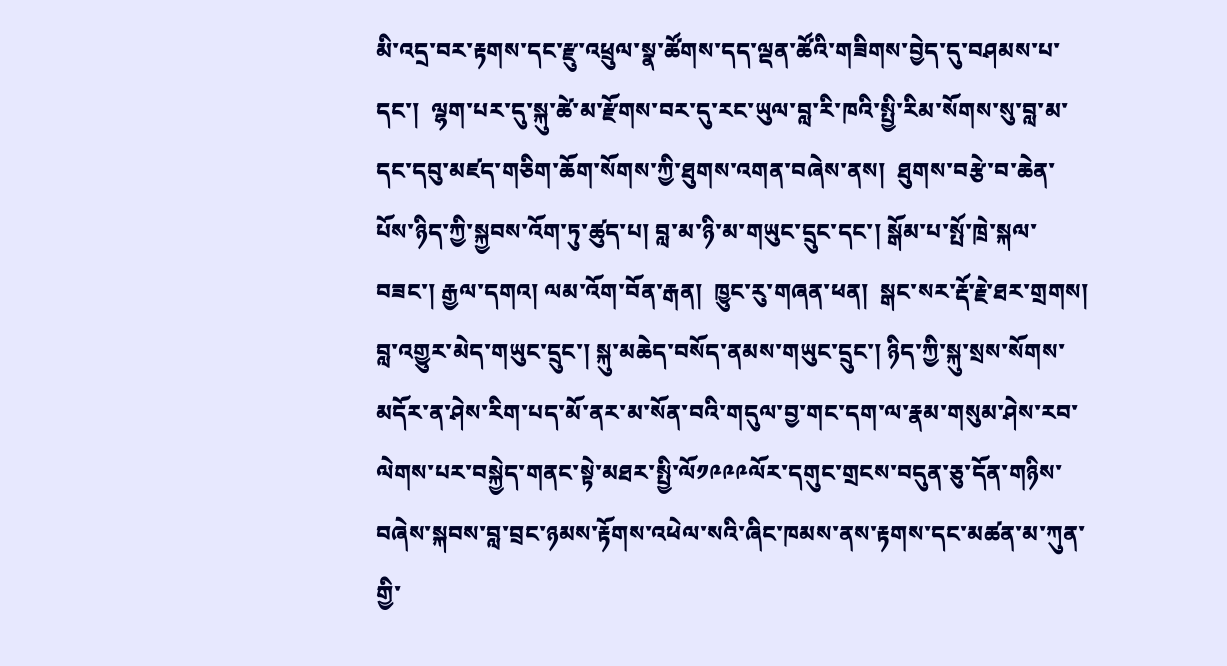མི་འདྲ་བར་རྟགས་དང་རྫུ་འཕྲུལ་སྣ་ཚོགས་དད་ལྡན་ཚོའི་གཟིགས་བྱེད་དུ་བཤམས་པ་དང་།  ལྷག་པར་དུ་སྐུ་ཚེ་མ་རྫོགས་བར་དུ་རང་ཡུལ་བླ་རི་ཁའི་སྤྱི་རིམ་སོགས་སུ་བླ་མ་དང་དབུ་མཛད་གཅིག་ཆོག་སོགས་ཀྱི་ཐུགས་འགན་བཞེས་ནས།  ཐུགས་བརྩེ་བ་ཆེན་པོས་ཉིད་ཀྱི་སྐྱབས་འོག་ཏུ་ཚུད་པ། བླ་མ་ཉི་མ་གཡུང་དྲུང་དང་། སྒོམ་པ་སྤོ་ཁྲེ་སྐལ་བཟང་། རྒྱལ་དགའ། ལམ་འོག་བོན་རྒན།  ཁྱུང་རུ་གཞན་ཕན།  སྒང་སར་རྡོ་རྗེ་ཐར་གྲགས།  བླ་འགྱུར་མེད་གཡུང་དྲུང་། སྐུ་མཆེད་བསོད་ནམས་གཡུང་དྲུང་། ཉིད་ཀྱི་སྐུ་སྲས་སོགས་མདོར་ན་ཤེས་རིག་པད་མོ་ནར་མ་སོན་བའི་གདུལ་བྱ་གང་དག་ལ་རྣམ་གསུམ་ཤེས་རབ་ལེགས་པར་བསྐྱེད་གནང་སྟེ་མཐར་སྤྱི་ལོ༡༩༩༩ལོར་དགུང་གྲངས་བདུན་ཅུ་དོན་གཉིས་བཞེས་སྐབས་བླ་བྲང་ཉམས་རྟོགས་འཕེལ་སའི་ཞིང་ཁམས་ནས་རྟགས་དང་མཚན་མ་ཀུན་གྱི་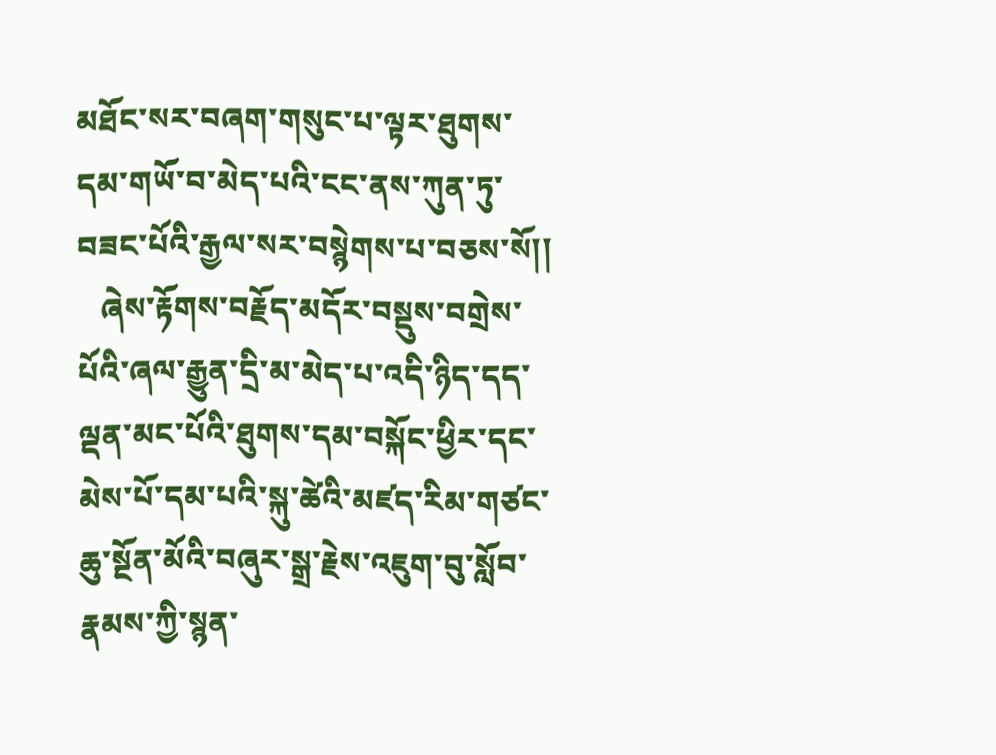མཐོང་སར་བཞག་གསུང་པ་ལྟར་ཐུགས་དམ་གཡོ་བ་མེད་པའི་ངང་ནས་ཀུན་ཏུ་བཟང་པོའི་རྒྱལ་སར་བསྙེགས་པ་བཅས་སོ།།
   ཞེས་རྟོགས་བརྗོད་མདོར་བསྡུས་བགྲེས་པོའི་ཞལ་རྒྱུན་དྲི་མ་མེད་པ་འདི་ཉིད་དད་ལྡན་མང་པོའི་ཐུགས་དམ་བསྐོང་ཕྱིར་དང་མེས་པོ་དམ་པའི་སྐུ་ཚེའི་མཛད་རིམ་གཙང་ཆུ་སྔོན་མོའི་བཞུར་སྒྲ་རྗེས་འཇུག་བུ་སློབ་རྣམས་ཀྱི་སྙན་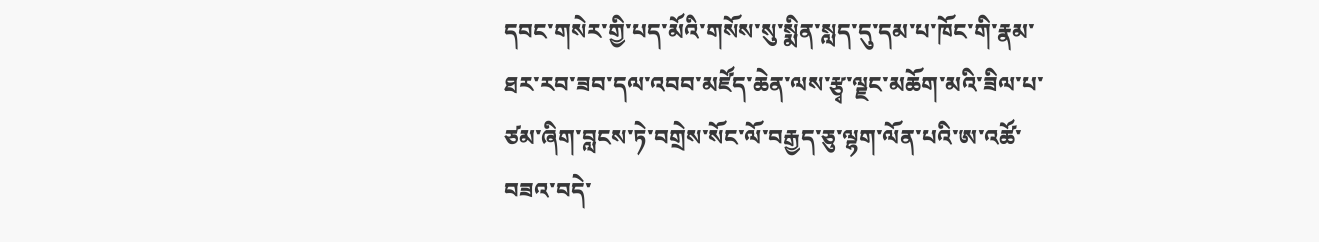དབང་གསེར་གྱི་པད་མོའི་གསོས་སུ་སྨིན་སླད་དུ་དམ་པ་ཁོང་གི་རྣམ་ཐར་རབ་ཟབ་དལ་འབབ་མཛོད་ཆེན་ལས་རྩྭ་ལྗང་མཆོག་མའི་ཟིལ་པ་ཙམ་ཞིག་བླངས་ཏེ་བགྲེས་སོང་ལོ་བརྒྱད་ཅུ་ལྷག་ལོན་པའི་ཨ་འཚོ་བཟའ་བདེ་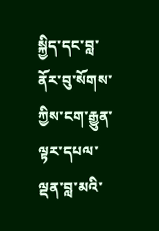སྐྱིད་དང་བླ་ནོར་བུ་སོགས་ཀྱིས་ངག་རྒྱུན་ལྟར་དཔལ་ལྡན་བླ་མའི་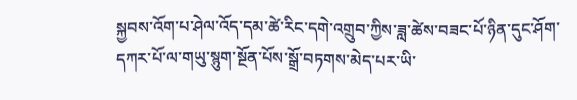སྐྱབས་འོག་པ་ཤེལ་འོད་དམ་ཚེ་རིང་དགེ་འགྲུབ་ཀྱིས་ཟླ་ཚེས་བཟང་པོ་ཉིན་དུང་ཤོག་དཀར་པོ་ལ་གཡུ་སྙུག་སྔོན་པོས་སྒྲོ་བཏགས་མེད་པར་ཡི་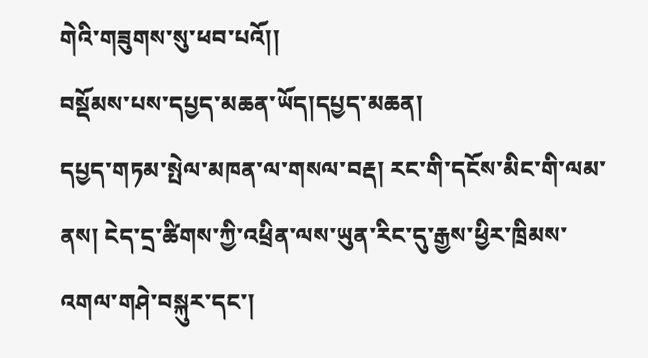གེའི་གཟུགས་སུ་ཕབ་པའོ།།
བསྡོམས་པས་དཔྱད་མཆན་ཡོད།དཔྱད་མཆན།
དཔྱད་གཏམ་སྤེལ་མཁན་ལ་གསལ་བརྡ། རང་གི་དངོས་མིང་གི་ལམ་ནས། ངེད་དྲ་ཚིགས་ཀྱི་འཕྲིན་ལས་ཡུན་རིང་དུ་རྒྱས་ཕྱིར་ཁྲིམས་འགལ་གཤེ་བསྐུར་དང་།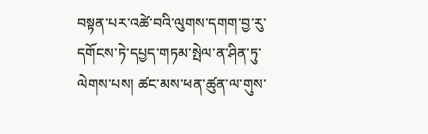བསྟན་པར་འཚེ་བའི་ལུགས་དགག་བྱ་རུ་དགོངས་ཏེ་དཔྱད་གཏམ་སྤེལ་ན་ཤིན་ཏུ་ལེགས་པས། ཚང་མས་ཕན་ཚུན་ལ་གུས་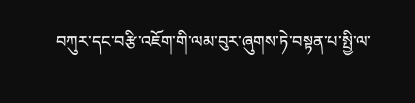བཀུར་དང་བརྩི་འཇོག་གི་ལམ་བུར་ཞུགས་ཏེ་བསྟན་པ་སྤྱི་ལ་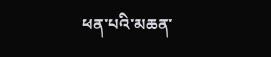ཕན་པའི་མཆན་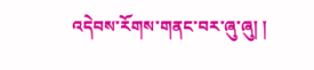འདེབས་རོགས་གནང་བར་ཞུ་ཞུ། །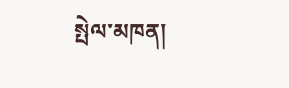སྤེལ་མཁན།